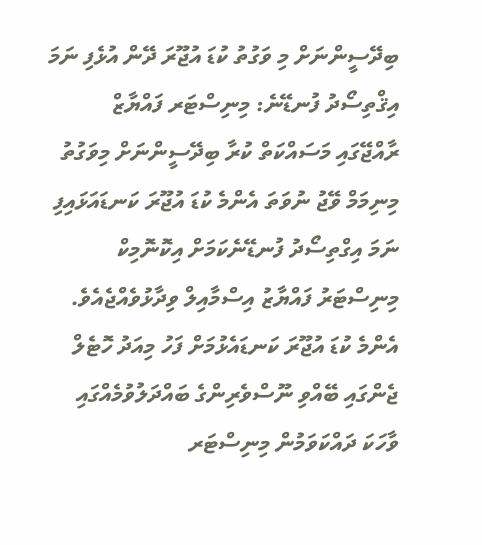ބިދޭސީންނަށް މި ވަގުތު ކުޑަ އުޖޫރަ ދޭން އުޅެފި ނަމަ އިޤްތިސޯދު ފުނޑޭނެ: މިނިސްޓަރ ފައްޔާޒް
ރާއްޖޭގައި މަސައްކަތް ކުރާ ބިދޭސީންނަށް މިވަގުތު މިނިމަމް ވޭޖު ނުވަތަ އެންމެ ކުޑަ އުޖޫރަ ކަނޑައަޅައިފި ނަމަ އިގްތިސޯދު ފުނޑޭނެކަމަށް އިކޮނޮމިކް މިނިސްޓަރު ފައްޔާޒު އިސްމާއިލް ވިދާޅުވެއްޖެއެވެ.
އެންމެ ކުޑަ އުޖޫރަ ކަނޑައެޅުމަށް ފަހު މިއަދު ހޮޓެލް ޖެންގައި ބޭއްވި ނޫސްވެރިންގެ ބައްދަލުވުމެއްގައި ވާހަކަ ދައްކަވަމުން މިނިސްޓަރ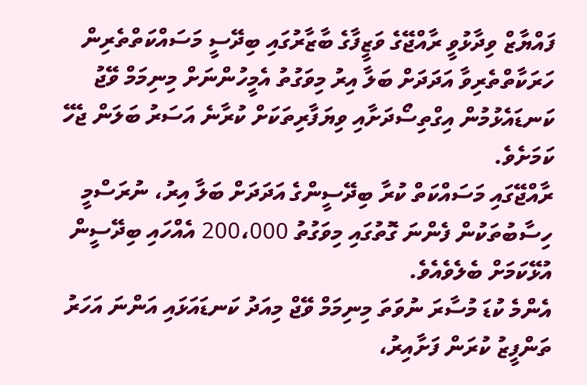ފައްޔާޒް ވިދާޅުވީ ރާއްޖޭގެ ވަޒީފާގެ ބާޒާރުގައި ބިދޭސީ މަސައްކަތްތެރިން ހަރަކާތްތެރިވާ އަދަދަށް ބަލާ އިރު މިވަގުތު އެމީހުންނަށް މިނިމަމް ވޭޖު ކަނޑައެޅުމުން އިގްތިސޯދަށާއި ވިޔަފާރިތަކަށް ކުރާނެ އަސަރު ބަލަން ޖެހޭ ކަމަށެވެ.
ރާއްޖޭގައި މަސައްކަތް ކުރާ ބިދޭސީންގެ އަދަދަށް ބަލާ އިރު، ނުރަސްމީ ހިސާބުތަކުން ފެންނަ ގޮތުގައި މިވަގުތު 200،000 އެއްހައި ބިދޭސީން އުޅޭކަމަށް ބެލެވެއެވެ.
އެންމެ ކުޑަ މުސާރަ ނުވަތަ މިނިމަމް ވޭޖް މިއަދު ކަނޑައަޅައި އަންނަ އަހަރު ތަންފީޒު ކުރަން ފަށާއިރު،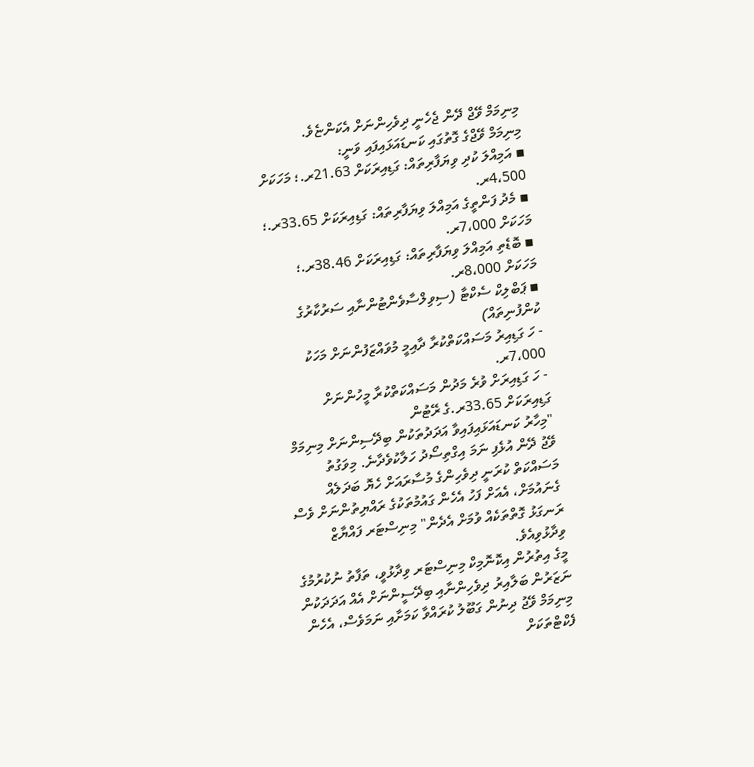މިނިމަމް ވޭޖް ދޭން ޖެހެނީ ދިވެހިންނަށް އެކަންޏެވެ.
މިނިމަމް ވޭޖްގެ ގޮތުގައި ކަނޑައަޅައިފައި ވަނީ:
▪ އަމިއްލަ ކުދި ވިޔަފާރިތައް: ގަޑިއިރަކަށް 21.63ރ.؛ މަހަކަށް 4،500ރ.
▪ މެދު ފަންތީގެ އަމިއްލަ ވިޔަފާރިތައް: ގަޑިއިރަކަށް 33.65ރ.؛ މަހަކަށް 7،000ރ.
▪ ބޮޑެތި އަމިއްލަ ވިޔަފާރިތައް: ގަޑިއިރަކަށް 38.46ރ.؛ މަހަކަށް 8،000ރ.
▪ ޕަބްލިކް ސެކްޓާ (ސިވިލްސާވެންޓުންނާއި ސަރުކާރުގެ ކުންފުނިތައް)
- ހަ ގަޑިއިރު މަސައްކަތްކުރާ ދާއިމީ މުވައްޒަފުންނަށް މަހަކު 7،000ރ.
- ހަ ގަޑިއިރަށް ވުރެ މަދުން މަސައްކަތްކުރާ މީހުންނަށް ގަޑިއިރަކަށް 33.65ރ.ގެ ރޭޓުން
"މިހާރު ކަނޑައަޅައިފައިވާ އަދަދުތަކުން ބިދޭސިންނަށް މިނިމަމް ވޭޖު ދޭން އުޅެފި ނަމަ އިގްތިސޯދު ހަލާކުވެދާނެ. މިވަގުތު މަސައްކަތް ކުރަނީ ދިވެހިންގެ މުސާރައަށް ހެޔޮ ބަދަލެއް ގެނައުމަށް، އެއަށް ފަހު އެހެން ގައުމުތަކުގެ ރައްޔިތުންނަށް ވެސް ރަނގަޅު ގޮތްތަކެއް ވުމަށް އެދެން" މިނިސްޓަރ ފައްޔާޒް ވިދާޅުވިއެވެ.
މީގެ އިތުރުން އިކޮނޮމިކް މިނިސްޓަރ ވިދާޅުވީ، ތަފާތު ނުކުރުމުގެ ނަޒަރުން ބަލާއިރު ދިވެހިންނާއި ބިދޭސީންނަށް އެއް އަދަދަކުން މިނިމަމް ވޭޖު ދިނުން ގަބޫލު ކުރައްވާ ކަމަށާއި ނަމަވެސް، އެހެން ފެކްޓްތަކަށް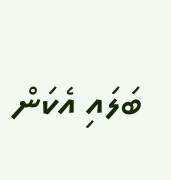ބަލައި އެކަން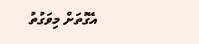އެގޮތަށް މިވަގުތު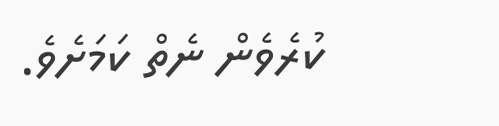ކުރެވެން ނެތް ކަމަށެވެ.